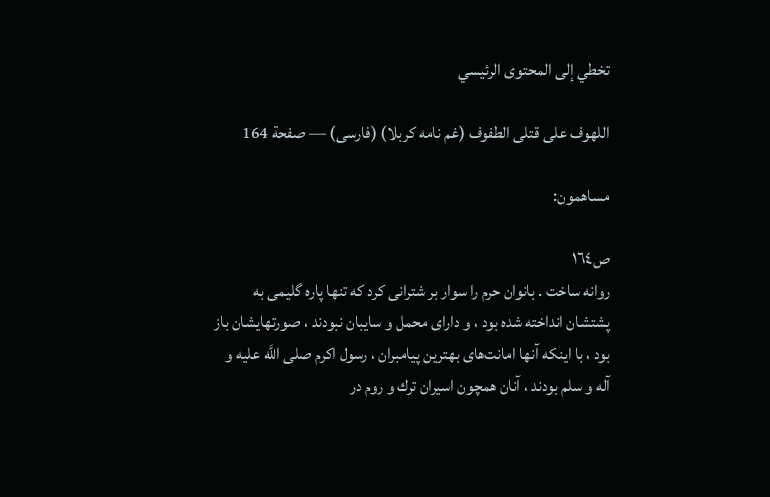تخطي إلى المحتوى الرئيسي

اللهوف على قتلى الطفوف (غم نامه كربلا) (فارسى) — صفحة 164

مساهمون:

ص١٦٤
روانه ساخت . بانوان حرم را سوار بر شترانى كرد كه تنها پاره گليمى به پشتشان انداخته شده بود ، و داراى محمل و سايبان نبودند ، صورتهايشان باز بود ، با اينكه آنها امانت‌هاى بهترين پيامبران ، رسول اكرم صلى اللَّه عليه و آله و سلم بودند ، آنان همچون اسيران ترك و روم در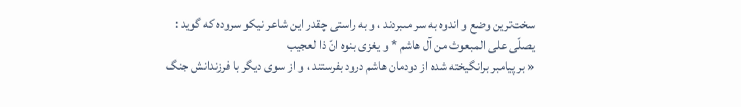سخت‌ترين وضع و اندوه به سر مىبردند ، و به راستى چقدر اين شاعر نيكو سروده كه گويد :
يصلّى على المبعوث من آل هاشم * و يغزى بنوه انّ ذا لعجيب
« بر پيامبر برانگيخته شده از دودمان هاشم درود بفرستند ، و از سوى ديگر با فرزندانش جنگ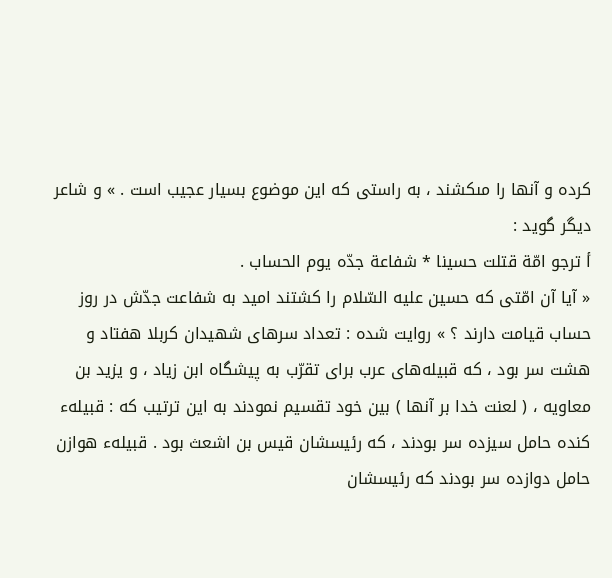كرده و آنها را مىكشند ، به راستى كه اين موضوع بسيار عجيب است . » و شاعر ديگر گويد :
أ ترجو امّة قتلت حسينا * شفاعة جدّه يوم الحساب .
« آيا آن امّتى كه حسين عليه السّلام را كشتند اميد به شفاعت جدّش در روز حساب قيامت دارند ؟ » روايت شده : تعداد سرهاى شهيدان كربلا هفتاد و هشت سر بود ، كه قبيله‌هاى عرب براى تقرّب به پيشگاه ابن زياد ، و يزيد بن معاويه ، ( لعنت خدا بر آنها ) بين خود تقسيم نمودند به اين ترتيب كه : قبيلهء كنده حامل سيزده سر بودند ، كه رئيسشان قيس بن اشعث بود . قبيلهء هوازن حامل دوازده سر بودند كه رئيسشان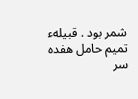شمر بود . قبيلهء تميم حامل هفده سر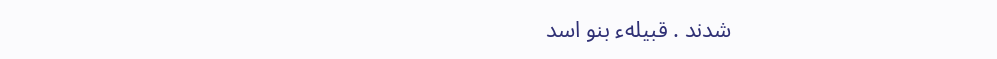شدند . قبيلهء بنو اسد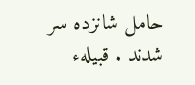حامل شانزده سر شدند . قبيلهء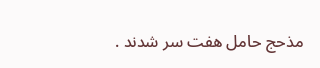مذحج حامل هفت سر شدند .